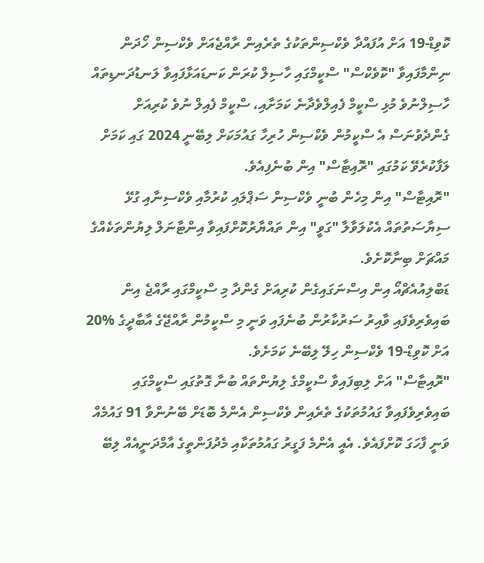ކޮވިޑް-19 އަށް އުފައްދާ ވެކްސިންތަކުގެ ތެރެއިން ރާއްޖެއަށް ވެކްސިން ހޯދަން ނިންމާފައިވާ "ކޮވެކްސް" ސްކީމްގައި ހާސިލް ކުރަން ކަނޑައަޅާފައިވާ ލަނޑުދަނޑިތައް ހާސިލްނުވެ މުޅި ސްކީމް ފެއިލްވެދާނެ ކަމަށާއި، ސްކީމް ފެއިލް ނުވެ ކުރިއަށް ގެންދެވުނަސް އެ ސްކީމުން ވެކްސިން ހުރިހާ ގައުމަކަށް ލިބޭނީ 2024 ގައި ކަމަށް ލަފާކުރެވޭ ކަމުގައި "ރޮއިޓާސް" އިން ބުނެފިއެވެ.
"ރޮއިޓާސް" އިން މިހެން ބުނީ ވެކްސިން ސަޕްލައި ކުރުމާއި ވެކްސިނާއި ގުޅޭ ސިޔާސަތުތައް އެކުލަވާލާ "ގަވީ" އިން ތައްޔާރުކޮށްފައިވާ އިންޓާނަލް ލިޔުންތަކެއްގެ މައްޗަށް ބިނާކޮށެވެ.
ޑަބްލިއުއެޗްއޯ އިން އިސްނަގައިގެން ކުރިއަށް ގެންދާ މި ސްކީމްގައި ރާއްޖެ އިން ބައިވެރިވެފައި ވާއިރު ސަރުކާރުން ބުނެފައި ވަނީ މި ސްކީމުން ރާއްޖޭގެ އާބާދީގެ %20 އަށް ކޮވިޑް-19 ވެކްސިން ހިލޭ ލިބޭނެ ކަމަށެވެ.
"ރޮއިޓާސް" އަށް ލިބިފައިވާ ސްކީމްގެ ލިޔުންތައް ބުނާ ގޮތުގައި ސްކީމްގައި ބައިވެރިވެފައިވާ ގައުމުތަކުގެ ތެރެއިން ވެކްސިން އެންމެ ބޮޑަށް ބޭނުންވާ 91 ގައުމެއް ވަނީ ފާހަގަ ކޮށްފައެވެ. އެއީ އެންމެ ފަގީރު ގައުމުތަކާއި މެދުފަންތީގެ އާމްދަނީއެއް ލިބޭ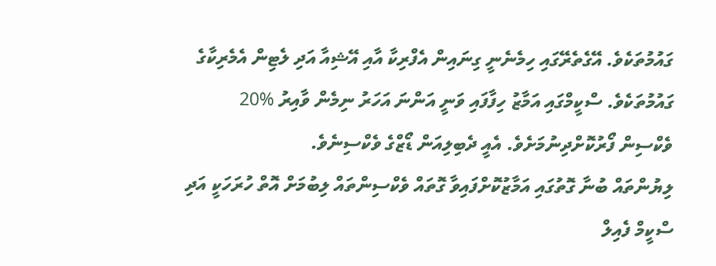ގައުމުތަކެވެ. އޭގެތެރޭގައި ހިމެނެނީ ގިނައިން އެފްރިކާ އާއި އޭޝިއާ އަދި ލެޓިން އެމެރިކާގެ ގައުމުތަކެވެ. ސްކީމްގައި އަމާޒު ހިފާފައި ވަނީ އަންނަ އަހަރު ނިމެން ވާއިރު %20 ވެކްސިން ފޯރުކޮށްދިނުމަށެވެ. އެއީ ދެބިލިއަން ޑޯޒްގެ ވެކްސިނެވެ.
ލިޔުންތައް ބުނާ ގޮތުގައި އަމާޒުކޮށްފައިވާ ގޮތައް ވެކްސިންތައް ލިބުމަށް އޮތް ހުރަހަކީ އަދި ސްކީމް ފެއިލް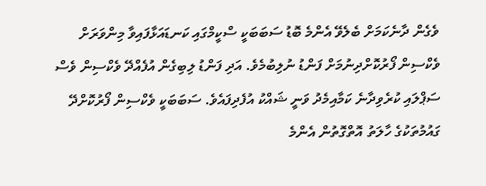ވެގެން ދާނެކަމަށް ބެލެވޭ އެންމެ ބޮޑު ސަބަބަކީ ސްކީމްގައި ކަނޑައަޅާފައިވާ މިންވަރަށް ވެކްސިން ފޯރުކޮށްދިނުމަށް ފަންޑު ނުލިބުމެވެ. އަދި ފަންޑު ލިބިގެން އުފެއްދޭ ވެކްސިން ވެސް ސަޕްލައި ކުރެވިދާނެ ކަމާއިމެދު ވަނީ ޝައްކު އުފެދިފައެވެ. ސަބަބަކީ ވެކްސިން ފޯރުކޮށްދޭ ގައުމުތަކުގެ ހާލަތު އޮތްގޮތުން އެންމެ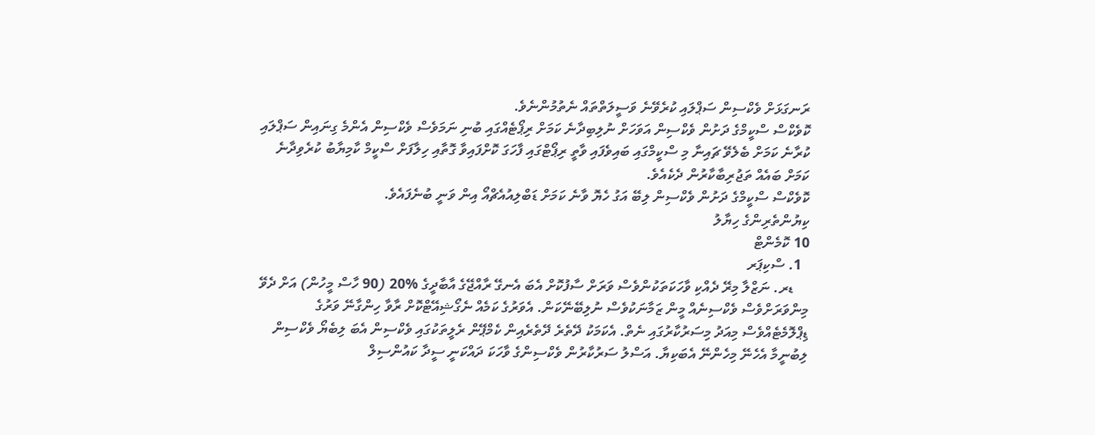ރަނގަޅަށް ވެކްސިން ސަޕްލައި ކުރެވޭނެ ވަސީލަތްތައް ނެތުމުންނެވެ.
ކޮވެކްސް ސްކީމްގެ ދަށުން ވެކްސިން އަވަހަށް ނުލިބިދާނެ ކަމަށް ރިޕޯޓެއްގައި ބުނި ނަމަވެސް ވެކްސިން އެންމެ ގިނައިން ސަޕްލައި ކުރާނެ ކަމަށް ބެލެވޭ ޗައިނާ މި ސްކީމްގައި ބައިވެފައި ވާތީ ރިޕޯޓްގައި ފާހަގަ ކޮށްފައިވާ ގޮތާއި ހިލާފަށް ސްކީމް ކާމިޔާބު ކުރެވިދާނެ ކަމަށް ބައެއް ތަޖުރިބާކާރުން ދެކެއެވެ.
ކޮވެކްސް ސްކީމްގެ ދަށުން ވެކްސިން ލިބޭ އަގު ހެޔޮ ވާނެ ކަމަށް ޑަބްލިއުއެޗްއޯ އިން ވަނީ ބުނެފައެވެ.
ކިޔުންތެރިންގެ ހިޔާލު
10 ކޮމެންޓް
  1. ސްކިޕަރ
    ޑރ. ނަޒްލާ މިރޭ ދެއްކި ވާހަކަތަކުންވެސް ވަރަށް ސާފުކޮށް އެބަ އެނގޭ ރާއްޖޭގެ އާބާދީގެ %20 (90 ހާސް މީހުން) އަށް ދެވޭ މިންވަރަށްވެސް ވެކްސިނެއް މީން ޒަމާނަކުވެސް ނުލިބޭނޭކަން. އެވަރުގެ ކަމެއް ނެގޯޝިއޭޓްކޮށް ރާވާ ހިންގާނޭ ވަރުގެ ޑިޕްލޮމެޓެއްވެސް މިއަދު މިސަރުކާރުގައި ނެތް. އެކަމަކު ދޭތެރެ ދޭތެރެއިން ކެމްޕޭން ރެލީތަކުގައި ވެކްސިން އެބަ ލިބެޔޯ ވެކްސިން ލިބުނީމާ އެހެނޭ މިހެންނޭ އެބަކިޔާ. އަސްލު ސަރުކާރުން ވެކްސިންގެ ވާހަކަ ދައްކަނީ ސީދާ ކައުންސިލް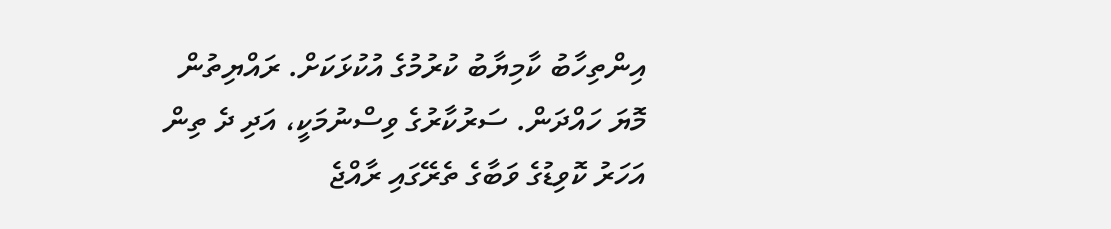އިންތިހާބު ކާމިޔާބު ކުރުމުގެ އުކުޅަކަށް. ރައްޔިތުން މޮޔަ ހައްދަން. ސަރުކާރުގެ ވިސްނުމަކީ، އަދި ދެ ތިން އަހަރު ކޮވިޑުގެ ވަބާގެ ތެރޭގައި ރާއްޖެ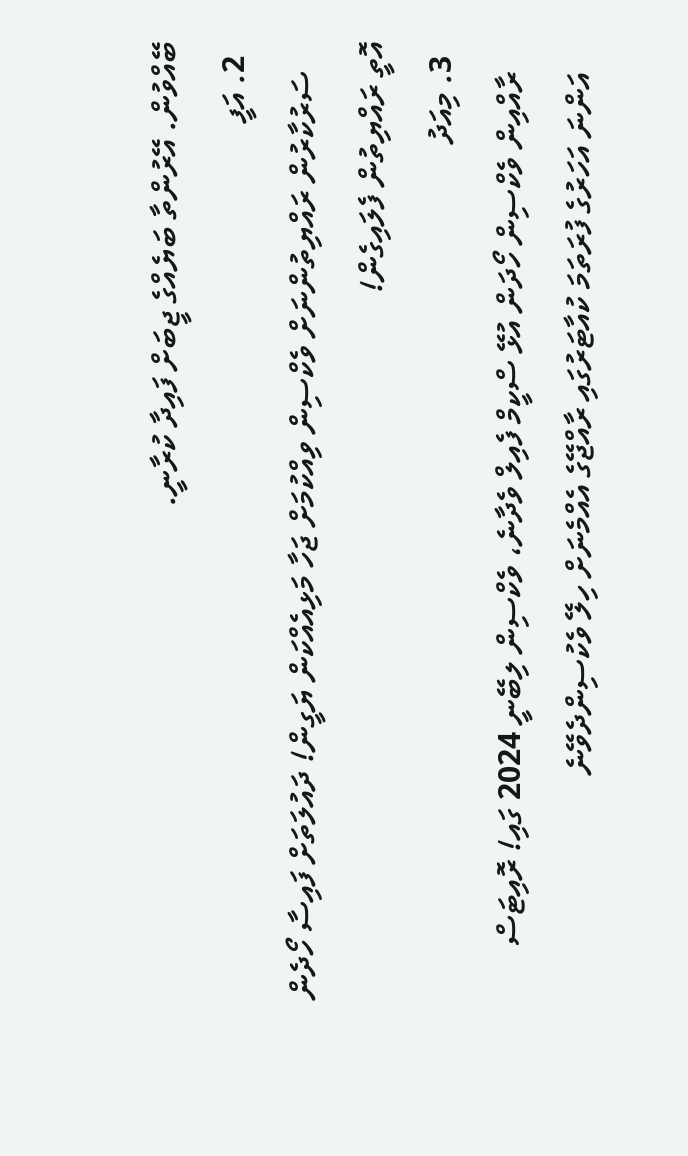ބޭއްވުން. އޭރުންތާ ބަޔެއްގެ ޖީބަށް ފައިދާ ކުރާނީ.
  2. އަފީ
    ސަރުކާރުން ރައްޔިތުންނަށް ވެކްސިން ވިއްކުމަށް ޖަހާ މަޅިއެއްކަން ޔަގީން! ދައުލަތަށް ފައިސާ ހޯދެން އޮތީ ރައްޔިތުން ފެލައިގެން!
  3. މިއަދު
    ރާއްއިން ވެކްސިން ހޯދަން އުޅޭ ސްކީމް ފެއިލް ވެދާނެ، ވެކްސިން ލިބޭނީ 2024 ގައި! ރޮއިޓަސް
    އަންނަ އަހަރުގެ ފުރަތަމަ ކުއާޓަރުގައި ރާއްޖޭގެ އެއްމެނަށް ހިލޭ ވެކުސިންދެވޭނެ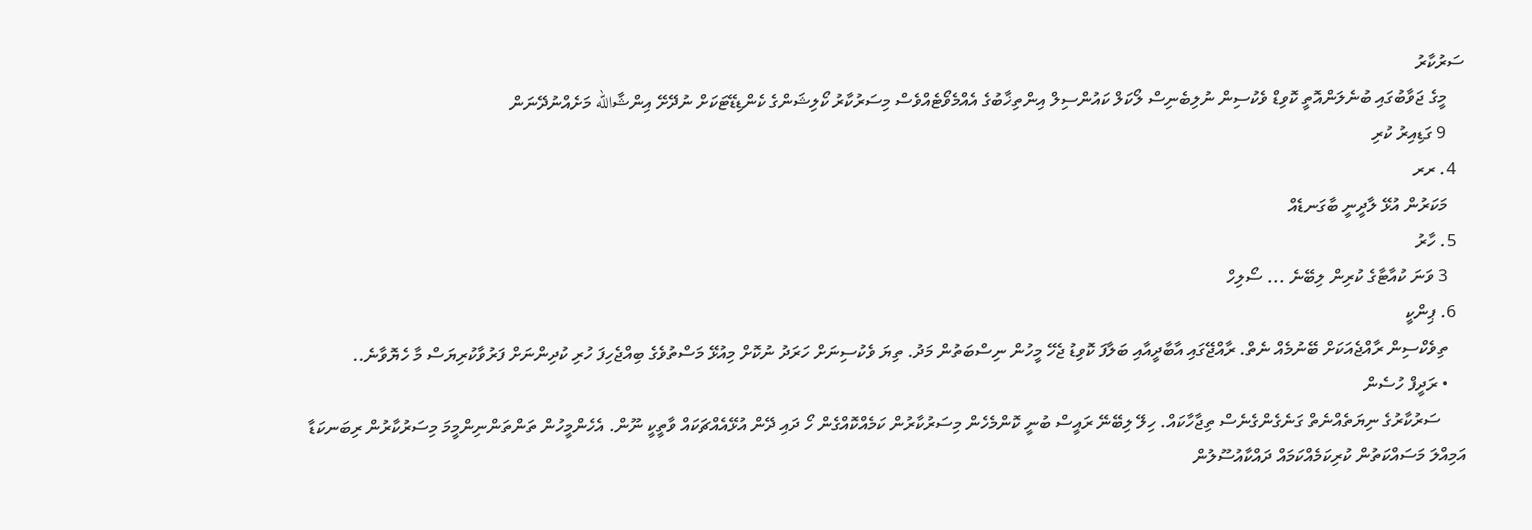ސަރުކާރު
    މީގެ ޖަވާބުގައި ބުނެލަންއޮތީ ކޮވިޑް ވެކުސިން ނުލިބެނިސް ލޯކަލް ކައުންސިލް އިންތިޚާބުގެ އެއްމެވޯޓެއްވެސް މިސަރުކާރު ކޯލިޝަންގެ ކެންޑިޑޭޓަކަށް ނުދޭށޭ އިންޝާالله މަށެއްނުދޭނަން
    9 ގަޑިއިރު ކުރި
  4. ރރ
    މަކަރުން އުޅޭ ލާދީނީ ބާގަނޑެއް
  5. ހާރު
    3 ވަނަ ކުއާޓާގެ ކުރިން ލިބޭނެ ... ސޯލިހް
  6. ޕިންކީ
    ތިވެކްސިން ރާއްޖެއަކަށް ބޭނުމެއް ނެތް. ރާއްޖޭގައި އާބާދީއާއި ބަލާފަ ކޮވިޑު ޖެހޭ މީހުން ނިސްބަތުން މަދު. ތިޔަ ވެކުސިނަށް ހަރަދު ނުކޮށް މިއުޅޭ މަސްތުވެގެ ބިއްޖެހިފަ ހުރި ކުދިންނަށް ފަރުވާކުރިޔަސް މާ ހެޔޮވާނެ..
    • ރަދީފް ހުސެން
      ސަރުކާރުގެ ނިޔަތެއްނެތް ގަނެގެންގެނެސް ތިޖާހާކައް. ހިލޭ ލިބޭނޭ ރައީސް ބުނީ ކޮންމެހެން މިސަރުކާރުން ކަމެއްކޮއްގެން ހޯ ދައި ދޭން އުޅޭއެއްޗަކައް ވާތީކީ ނޫން. އެހެންމީހުން ތަންތަންނިންމީމަ މިސަރުކާރުން ރިބަނކަޑާ އަމިއްލަ މަސައްކަތުން ކުރިކަމެއްކަމައް ދައްކާއުސޫލުން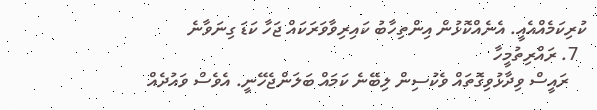ކުރިކަމެއްއެއީ. އެނެއްކޮޅުން އިންތިހާބު ކައިރިވާވަރަކައް ޖަހާ ކަޑަ ގިނަވާނެ
  7. ރައްރިތުމީހާ
    ރައީސް ވިދާޅުވިގޮތައް ވެކުސިން ލިބޭނެ ކަމައް ބަލަންޖެހޭނީ. އެވެސް ވައުދެއް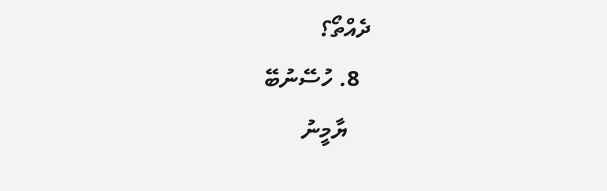ދެއްތޯ؟
  8. ހުސޭނުބޭ
    ޔާމީނު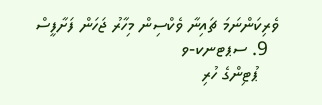ވެރިކަންނަމަ ޗައިނާ ވެކްސިން މިހާރު ޖަހަން ފަށާފީސް
  9. ސޕޓނކ-ވ
    ޕުޓިންގެ ހުރި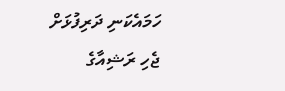ހަމައެކަނި ދަރިފުޅަށް ޖެހި ރަޝިއާގެ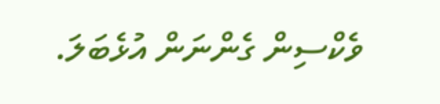ވެކްސިން ގެންނަން އުޅެބަލަ.